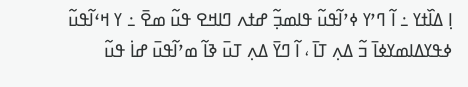ߊ߲ ߡߊ߰ߙߌ ߸ ߊ߬ ߣߴߌ ߦߴߊ߬ߟߎ߬ ߟߊߘߏ߲߬ ߝߙߍ ߣߊߞߐ ߟߎ߬ ߘߐ߫ ߸ ߌ ߞߵߊ߬ߟߎ߬ ߦߟߌߡߊߘߌߦߊ߫ ߏ߬ ߡߍ߲ ߠߊ߫ ، ߊ߬ ߣߌ߫ ߡߍ߲ ߠߎ߫ ߢߊ߬ ߘߴߊ߬ߟߎ߫ ߝߊ߭ ߟߎ߬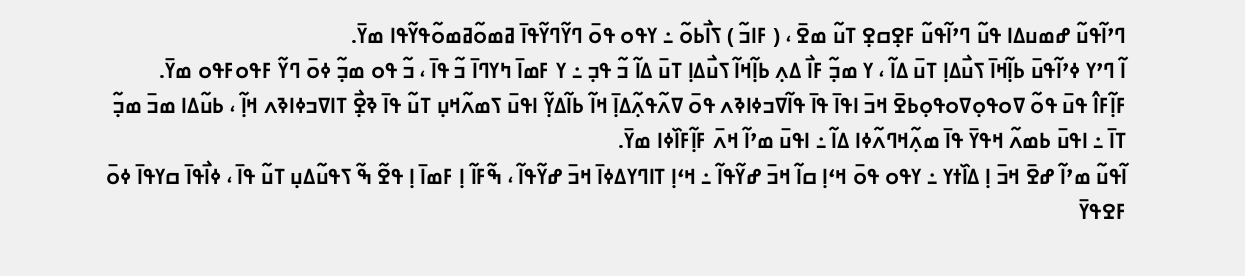ߣߴߊ߬ߟߎ߬ ߝߘߎߡߊ ߟߎ߬ ߣߴߊ߬ߟߎ߬ ߓߐ߲ߛߐ߲ ߠߎ߬ ߘߐ߫ ، ( ߓߊߏ߬ ) ߖߊ߯ߕߋ߬ ߸ ߌߟߋ ߟߋ߫ ߣߌ߬ߣߌ߬ߟߊ߫ ߥߘߋ߬ߥߘߋ߬ߟߌ߬ߟߊ ߘߌ߫.
ߊ߬ ߣߴߌ ߦߴߊ߬ߟߎ߫ ߕߊ߲߬ߞߊ߫ ߖߎ߯ߡߊ߲ ߠߎ߫ ߡߊ߬ ، ߌ ߘߏ߲߬ ߓߊ߯ ߡߍ߲ ߕߊ߲߬ߞߊ߬ ߖߎ߯ߡߊ߲ ߠߎ߫ ߡߊ߬ ߏ߬ ߟߏ߲ ߸ ߌ ߓߘߊ߫ ߤߌߣߊ߫ ߏ߬ ߟߊ߫ ، ߏ߬ ߟߋ ߘߏ߲߬ ߦߋ߫ ߣߌ߬ ߓߟߋߓߟߋ ߘߌ߫.
ߓߊ߲߬ߓߊ߮ ߟߎ߫ ߟߋ߬ ߜߋߟߋ߲ߜߋߟߋ߲ߕߐ߫ ߞߏ߫ ߊߟߊ߫ ߟߊ߫ ߟߊ߬ߜߏߦߊߢߍ ߟߋ߫ ߜߍ߬ߟߍ߲߬ߡߊ߲߫ ߞߊ߬ ߕߊ߬ߡߌ߲߬ ߊߟߎ߫ ߖߘߍ߬ߞߎ߲ ߠߎ߬ ߟߊ߫ ߢߐ߲߯ ߠߊߜߏߦߊߢߍ ߞߊ߲߬ ، ߕߎ߬ߡߊ ߘߏ߫ ߘߏ߲߬ ߠߊ߫ ߸ ߊߟߎ߫ ߕߘߍ߬ ߞߟߌ߫ ߟߊ߫ ߘߍ߲߬ߞߣߍ߬ߦߊ ߡߊ߬ ߸ ߊߟߎ߫ ߘߴߊ߬ ߞߍ߫ ߓߊ߲߬ߓߊ߰ߦߊ ߘߌ߫.
ߊ߬ߟߎ߬ ߘߴߊ߬ ߝߐ߫ ߞߏ߫ ߊ߲ ߡߊ߰ߙߌ ߸ ߌߟߋ ߟߋ߫ ߞߵߊ߲ ߛߊ߬ ߞߏ߫ ߝߌ߬ߟߊ߬ ߸ ߞߵߊ߲ ߠߊߣߌߡߦߊ߫ ߞߏ߫ ߝߌ߬ߟߊ߬ ، ߒ߬ߓߊ߬ ߊ߲ ߓߘߊ߫ ߊ߲ ߟߐ߬ ߒ߬ ߖߟߎ߬ߡߎ߲ ߠߎ߬ ߟߊ߫ ، ߦߊ߯ߟߊ߫ ߛߌߟߊ߫ ߦߋ߫ ߓߐߟߌ߫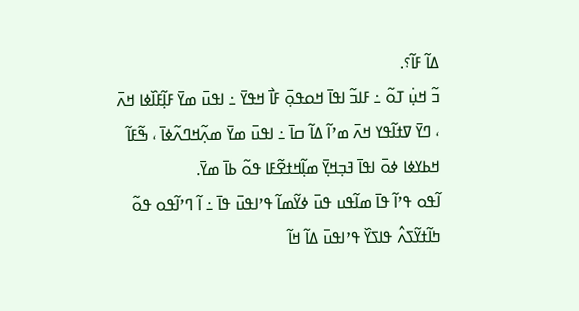ߡߊ߬ ߓߊ߬؟.
ߏ߬ ߞߎ߲߭ ߠߋ߬ ߸ ߓߊߏ߬ ߊߟߊ߫ ߞߋߟߋ߲߫ ߓߊ߯ ߞߟߌ߫ ߸ ߊߟߎ߫ ߘߌ߫ ߓߊ߲߬ߓߊ߰ߦߊ ߞߍ߫ ، ߣߌ߫ ߜߙߊ߬ߟߌ ߞߍ߫ ߘߴߊ߬ ߡߊ߬ ߛߊ߫ ߸ ߊߟߎ߫ ߘߌ߫ ߘߍ߲߬ߞߣߍ߬ߦߊ߫ ، ߒ߬ߓߊ߬ ߞߕߌߦߊ ߦߋ߫ ߊߟߊ߫ ߔߏ߲ߞߌ߲߫ ߘߊ߲߬ߞߙߐ߬ߓߊ ߟߋ߬ ߕߊ߫ ߘߌ߫.
ߊ߬ߟߋ ߟߴߊ߬ ߟߊ߫ ߘߊ߬ߟߎ ߟߎ߫ ߦߌ߬ߘߊ߬ ߟߴߊߟߎ߫ ߟߊ߫ ߸ ߊ߬ ߣߴߊ߬ߟߋ ߟߋ߬ ߤߊ߬ߙߌ߬ߖߍ߮ ߟߊߖߌ߰ ߟߴߊߟߎ߫ ߡߊ߬ ߞߊ߬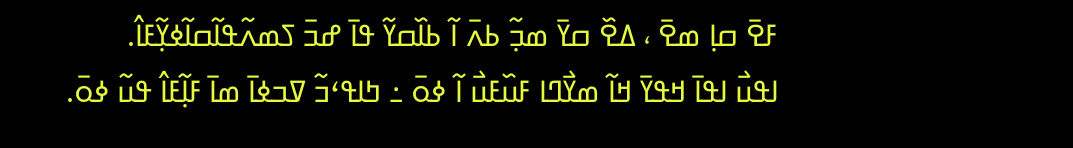ߓߐ߫ ߛߊ߲ ߘߐ߫ ، ߡߐ߰ ߛߌ߫ ߘߏ߲߬ ߕߍ߫ ߊ߬ ߕߊ߰ߛߌ߬ ߟߊ߫ ߝߏ߫ ߖߘߍ߬ߟߊ߬ߛߊ߬ߦߌ߲߬ߓߊ߮.
ߊߟߎ߯ ߊߟߊ߫ ߞߟߌ߫ ߞߊ߬ ߘߌ߯ߣߊ ߓߎ߰ߓߎ߯ ߊ߬ ߦߋ߫ ߸ ߤߊߟߵߏ߬ ߜߏߦߊ߫ ߘߊ߫ ߓߊ߲߬ߓߊ߮ ߟߎ߬ ߦߋ߫.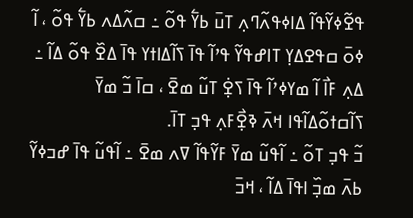ߟߐ߬ߦߌ߬ߟߊ߬ ߡߊߦߟߍ߬ߣߍ߲ ߠߎ߫ ߕߌ߱ ߟߋ߬ ߸ ߛߍ߬ߡߍ ߕߌ߱ ߟߋ߬ ، ߊ߬ ߦߋ߫ ߛߟߐߡߌ߲ ߠߊߝߟߌ߬ ߟߴߊ߬ ߟߊ߫ ߖߊ߬ߡߊߙߌ ߟߊ߫ ߡߐ߰ ߟߋ߬ ߡߊ߬ ߸ ߡߍ߲ ߓߊ߯ ߊ߬ ߘߌߦߴߊ߬ ߟߊ߫ ߖߐ߲߭ ߠߎ߬ ߘߐ߫ ، ߛߊ߫ ߏ߬ ߘߌ߫ ߖߊ߬ߛߙߋ߬ߡߊ߬ߟߊ ߞߍ߫ ߢߐ߲߯ߓߍ߲ ߟߏ߲ ߠߊ߫.
ߏ߬ ߟߏ߲ ߠߋ߬ ߸ ߊ߬ߟߎ߬ ߘߌ߫ ߓߌ߬ߟߊ߬ ߜߍ ߘߐ߫ ߸ ߊ߬ߟߎ߬ ߟߊ߫ ߝߏߦߌ߬ ߕߍ߫ ߘߏ߲߰ ߊߟߊ߫ ߡߊ߬ ، ߞߏ߫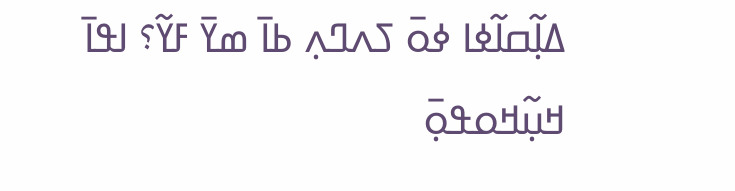ߡߊ߲߬ߛߊ߬ߦߊ ߦߋ߫ ߖߍߣߍ߲ ߕߊ߫ ߘߌ߫ ߓߌ߬؟ ߊߟߊ߫ ߞߎ߲߬ߞߋߟߋ߲߫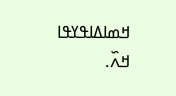ߞߘߊߡߊߟߌߟߊ ߞߍ߰.